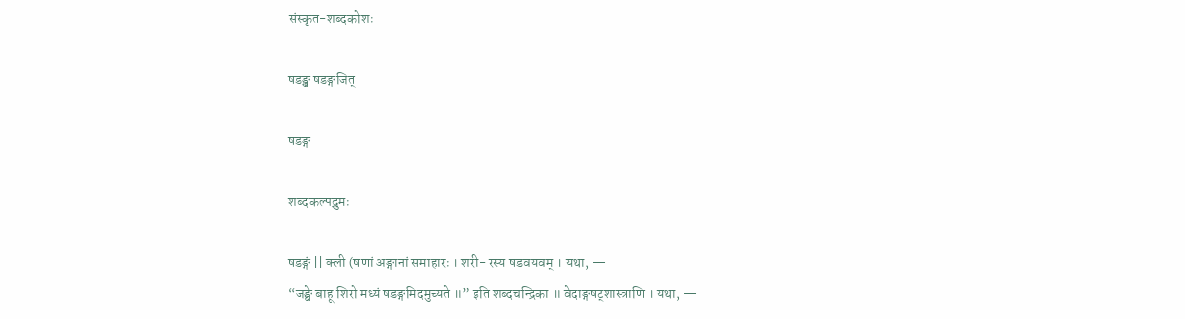संस्कृत-शब्दकोशः

षडङ्ख षडङ्गजित्

षडङ्ग

शब्दकल्पद्रुमः

षडङ्गं || क्ली (षणां अङ्गानां समाहारः । शरी- रस्य षडवयवम् । यथा, —
“जङ्घे बाहू शिरो मध्यं षडङ्गमिदमुच्यते ॥” इति शब्दचन्द्रिका ॥ वेदाङ्गषट्शास्त्राणि । यथा, —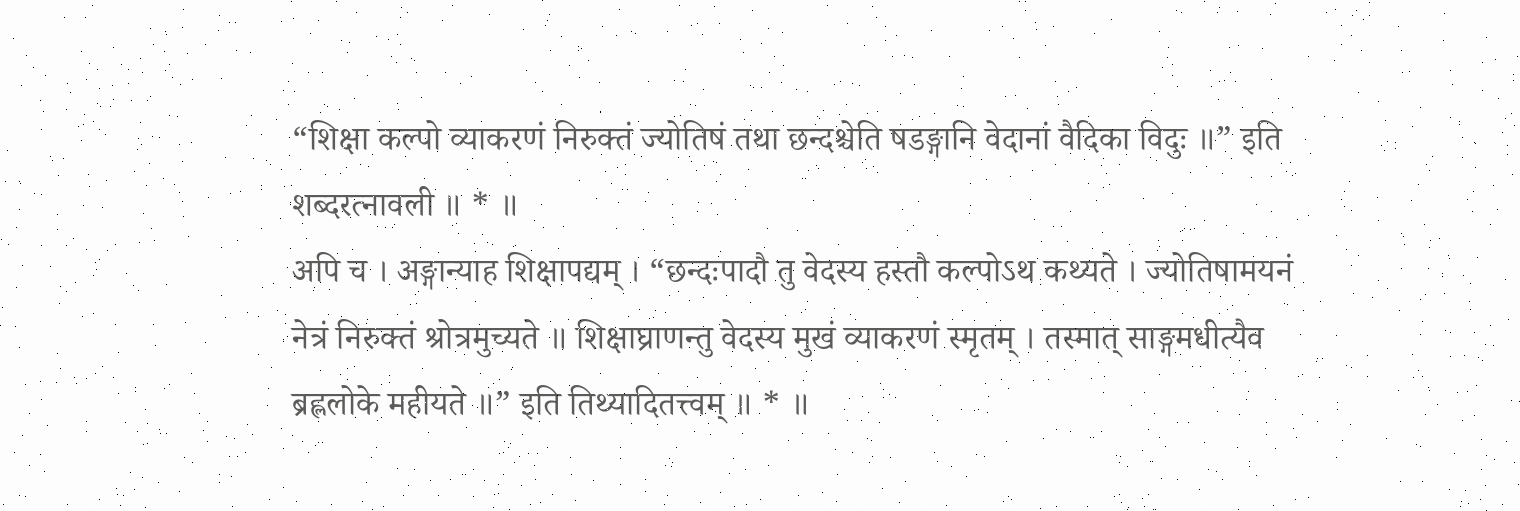“शिक्षा कल्पो व्याकरणं निरुक्तं ज्योतिषं तथा छन्दश्चेति षडङ्गानि वेदानां वैदिका विदुः ॥” इति शब्दरत्नावली ॥ * ॥
अपि च । अङ्गान्याह शिक्षापद्यम् । “छन्दःपादौ तु वेदस्य हस्तौ कल्पोऽथ कथ्यते । ज्योतिषामयनं नेत्रं निरुक्तं श्रोत्रमुच्यते ॥ शिक्षाघ्राणन्तु वेदस्य मुखं व्याकरणं स्मृतम् । तस्मात् साङ्गमधीत्यैव ब्रह्ललोके महीयते ॥” इति तिथ्यादितत्त्वम् ॥ * ॥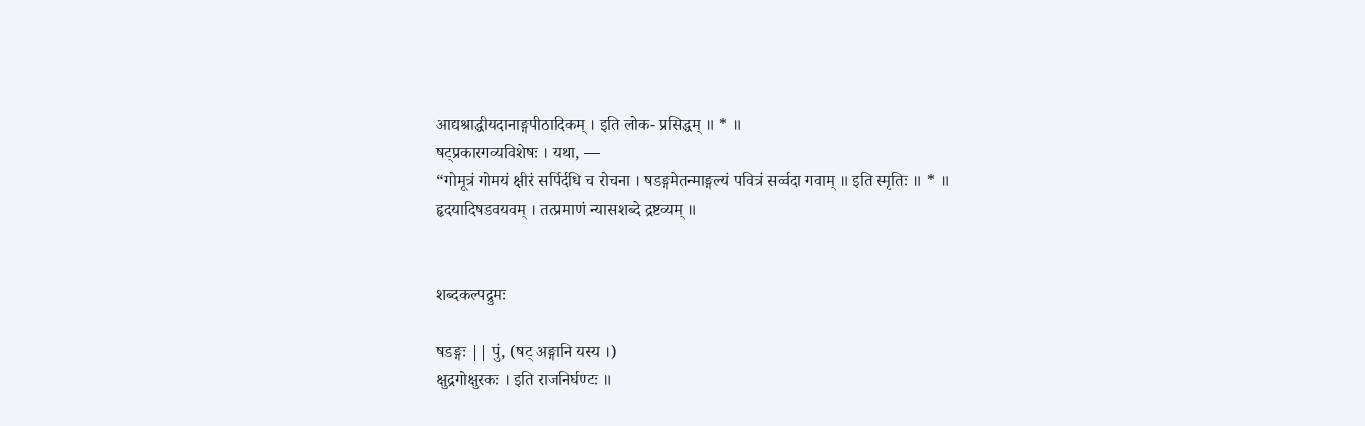आद्यश्राद्धीयदानाङ्गपीठादिकम् । इति लोक- प्रसिद्धम् ॥ * ॥
षट्प्रकारगव्यविशेषः । यथा, —
“गोमूत्रं गोमयं क्षीरं सर्पिर्दधि च रोचना । षडङ्गमेतन्माङ्गल्यं पवित्रं सर्व्वदा गवाम् ॥ इति स्मृतिः ॥ * ॥
हृदयादिषडवयवम् । तत्प्रमाणं न्यासशब्दे द्रष्टव्यम् ॥


शब्दकल्पद्रुमः

षडङ्गः || पुं, (षट् अङ्गानि यस्य ।)
क्षुद्रगोक्षुरकः । इति राजनिर्घण्टः ॥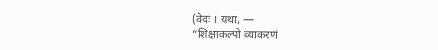(वेदः । यथा, —
“शिक्षाकल्पो व्याकरणं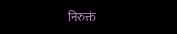निरुक्तं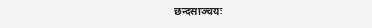छन्दसाञ्चयः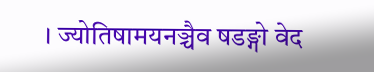। ज्योतिषामयनञ्चैव षडङ्गो वेद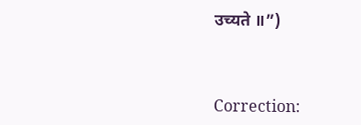उच्यते ॥”)



Correction: